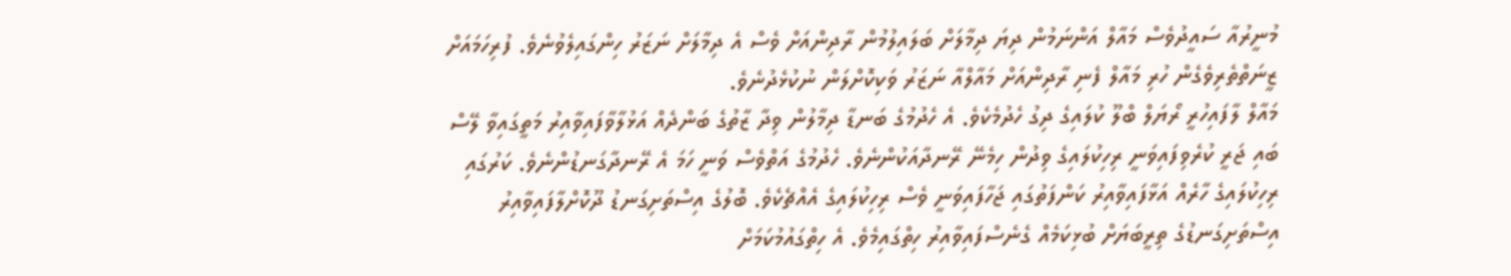މުނީރުއާ ސައީދުވެސް މައާލް އަންނަމުން ދިޔަ ދިމާލަށް ބަލައިލުމުން ރާދިންއަށް ވެސް އެ ދިމާލަށް ނަޒަރު ހިންގައިލެވުނެވެ. ފުރިހަމައަށް ޒީނަތްތެރިވެގެން ހުރި މައާލް ފެނި ރާދިންއަށް މައާލްއާ ނަޒަރު ވަކިކޮށްލަން ނުކުޅެދުނެވެ.
މައާލް ލާފައިހުރީ ރޯޔަލް ބްލޫ ކުލައިގެ ދިގު ހެދުމެކެވެ. އެ ހެދުމުގެ ބަނޑާ ދިމާލުން ވިދާ ޒާތުގެ ބަންދެއް އަޅުލާވާފައިވާއިރު މަތީގައިވާ ލޭސް ބައި ޖަރީ ކުރެވިފައިވަނީ ރިހިކުލައިގެ ވިދުން ހިމެނޭ ރޭނދާއަކުންނެވެ. ހެދުމުގެ އަތްވެސް ވަނީ ހަމަ އެ ރޭނދާގަނޑުންނެވެ. ކަރުގައި ރިހިކުލައިގެ ހާރެއް އަޅާފައިވާއިރު ކަންފަތުގައި ޖަހާފައިވަނީ ވެސް ރިހިކުލައިގެ އެއްޗެކެވެ. ބޮލުގެ އިސްތަށިގަނޑު ދޫކޮށްލާފައިވާއިރު އިސްތަށިގަނޑުގެ ތިރީބަޔަށް ބުޅިކަމެއް ގެނެސްފައިވާއިރު ހިތްގައިމެވެ. އެ ހިތްގައުމުކަމަށް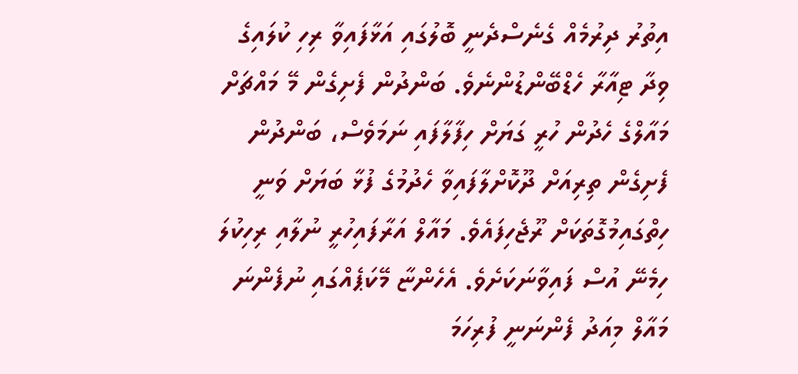އިތުރު ދިރުމެއް ގެނެސްދެނީ ބޮލުގައި އަޅާފައިވާ ރިހި ކުލައިގެ ވިދާ ޓިއާރާ ހެޑްބޭންޑުންނެވެ. ބަންދުން ފެށިގެން މޭ މައްޗަށް މައާލްގެ ހެދުން ހުރީ ގަޔަށް ހިފާލާފައި ނަމަވެސް، ބަންދުން ފެށިގެން ތިރިއަށް ދޫކޮށްލާފައިވާ ހެދުމުގެ ފުޅާ ބަޔަށް ވަނީ ހިތްގައިމުގޮތަކަށް ރޫޖެހިފައެވެ. މައާލް އަރާފައިހުރީ ނުލާއި ރިހިކުލަ ހިމެނޭ އުސް ފައިވާނަކަށެވެ. އެހެންޏާ މޭކަޕެއްގައި ނުފެންނަ މައާލް މިއަދު ފެންނަނީ ފުރިހަމަ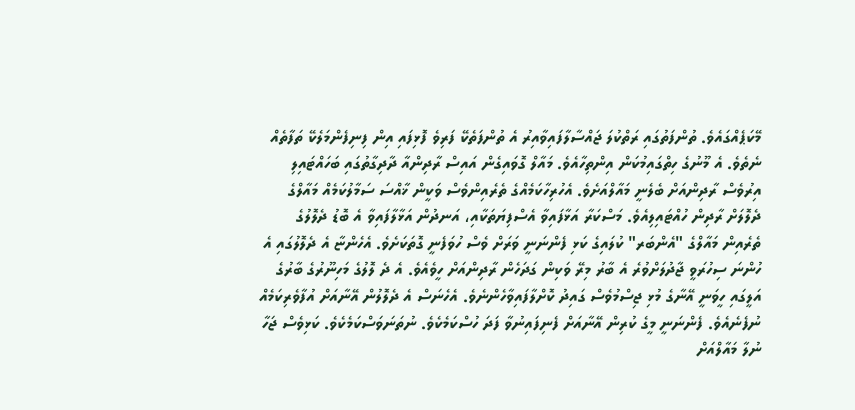މޭކަޕެއްގައެވެ. ތުންފަތުގައި ރަތްކުލަ ޖައްސާލާފައިވާއިރު އެ ތުންފަތެކޭ ފަރިވެ ފޮޅިފައި އިން ފިނިފެންމަލެކޭ ތަފާތެއް ނެތެވެ. އެ މޫނުގެ ހިތްގައިމުކަން އިންތިހާއެވެ. މައާލް ގޮވައިގެން އައިސް ރާދިންއާ ދާދިގާތުގައި ބަހައްޓައިލި އިރުވެސް ރާދިންއަށް ބެލެނީ މައާލްއަށެވެ. އެހުރިހާކަމެއްގެ ތެރެއިންވެސް ވަކީން ޚާއްސަ ސަމާލުކަމެއް މައާލްގެ ދެލޮލަށް ރާދިން ހުއްޓައިލިއެވެ. މަސްކަރާ އަޅާފައިވާ އެސްފިޔަތަކާއި، އަނދުން އަޅާލާފައިވާ އެ ބޮޑު ދެލޮލުގެ ތެރެއިން މައާލްގެ "އެންބަރ" ކުލައިގެ ކަޅި ފެންނަނީ ވަރަށް ވެސް ހުވަފެނީ ގޮތަކަށެވެ. އެހެންޏާ އެ ދެލޮލުގައި އެ ހުންނަ ސިހުރަވީ ޖާދުލަށްވުރެ އެ ބާރު މިރޭ ވަކިން ގަދަހެން ރާދިންއަށް ހީވެއެވެ. އެ ދެ ލޮލުގެ މަހިނޫރުގެ ބާރުގެ އަލީގައި ހީވަނީ އޭނާގެ މުޅި ޖިސްމުވެސް ގައިދު ކޮށްލާފައިވާހެންނެވެ. އެހެނަސް އެ ދެލޮލުން އޭނާއަށް އުފާވެރިކަމެއް ނުފެނެއެވެ. ފެންނަނީ މީގެ ކުރިން އޭނާއަށް ފެނިފައިނުވާ ފަދަ ހުސްކަމެކެވެ. ނުތަނަވަސްކަމެކެވެ. ކަޅިވެސް ޖަހާ ނުލާ މައާލްއަށް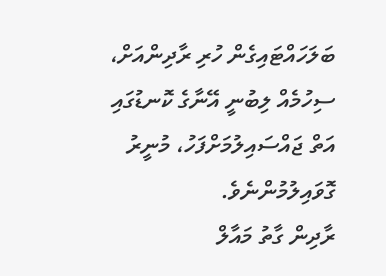ބަލަހައްޓައިގެން ހުރި ރާދިންއަށް، ސިހުމެއް ލިބުނީ އޭނާގެ ކޮނޑުގައި އަތް ޖައްސައިލުމަށްފަހު، މުނީރު ގޮވައިލުމުންނެވެ.
ރާދިން ގާތު މައާލް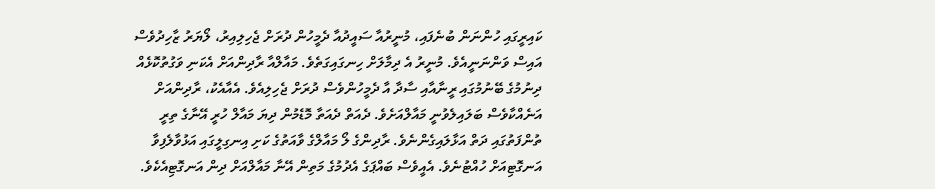ކައިރީގައި ހުންނަން ބުނެފައި، މުނީރުއާ ސައީދުއާ ދެމީހުން ދުރަށް ޖެހިލިއިރު، ލޯޔަރު ޒާހިދުވެސް އައިސް ވަންނަނީއެވެ. މުނީރު އެ ދިމާލަށް ހިނގައިގަތެވެ. މައާލްއާ ރާދިންއަށް އެކަނި ވަގުތުކޮޅެއް ދިނުމުގެ ބޭނުމުގައި ރީނާއާއި ސާދާ އާ ދެމީހުންވެސް ދުރަށް ޖެހިލިއެވެ. އެއާއެކު، ރާދިންއަށް އަނެއްކާވެސް ބަލައިލެވުނީ މައާލްއަށެވެ. ދެއަތް ދެއަތާ މޮޑެމުން ދިޔަ މައާލް ހުރީ އޭނާގެ ތިރީ ތުންފަތުގައި ދަތް އަޅާލައިގެންނެވެ. ރާދިންގެ ލޯ މައާލްގެ ވާއަތުގެ ކަށި އިނގިލީގައި އަޅުވާލެފިވާ އަނގޮޓިއަށް ހުއްޓުނެވެ. އެއީވެސް ބައްޕަގެ އެދުމުގެ މަތިން އޭނާ މައާލްއަށް ދިން އަނގޮޓިއެކެވެ.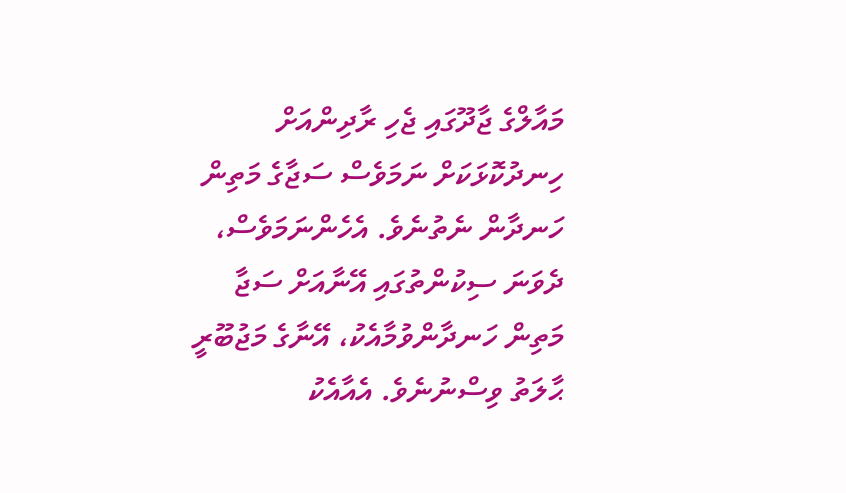މައާލްގެ ޖާދޫގައި ޖެހި ރާދިންއަށް ހިނދުކޮޅަކަށް ނަމަވެސް ސަޖާގެ މަތިން ހަނދާން ނެތުނެވެ. އެހެންނަމަވެސް، ދެވަނަ ސިކުންތުގައި އޭނާއަށް ސަޖާ މަތިން ހަނދާންވުމާއެކު، އޭނާގެ މަޖުބޫރީ ޙާލަތު ވިސްނުނެވެ. އެއާއެކު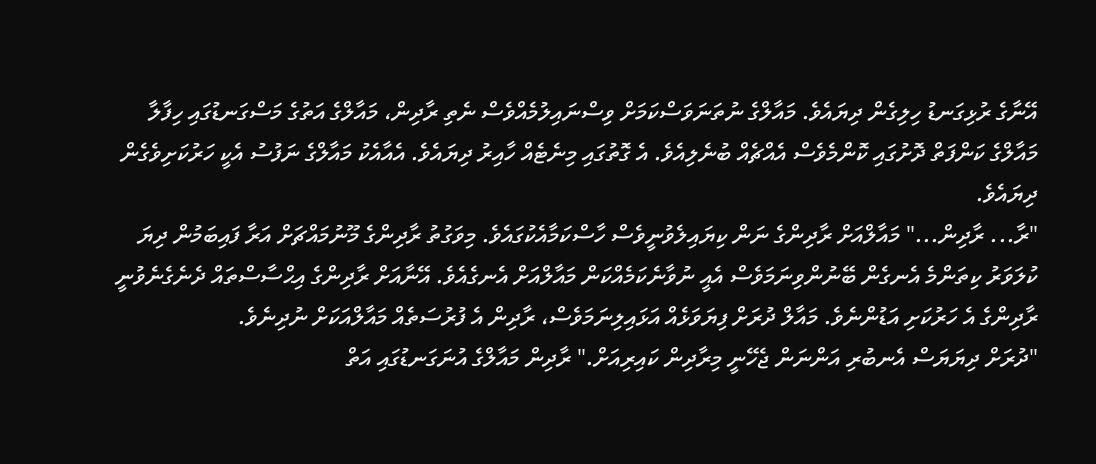އޭނާގެ ރުޅިގަނޑު ހިލިގެން ދިޔައެވެ. މައާލްގެ ނުތަނަވަސްކަމަށް ވިސްނައިލުމެއްވެސް ނެތި ރާދިން، މައާލްގެ އަތުގެ މަސްގަނޑުގައި ހިފާލާ މައާލްގެ ކަންފަތް ދޮށުގައި ކޮންމެވެސް އެއްޗެއް ބުނެލިއެވެ. އެ ގޮތުގައި މިނެޓެއް ހާއިރު ދިޔައެވެ. އެއާއެކު މައާލްގެ ނަފުސު އެކީ ހަރުކަށިވެގެން ދިޔައެވެ.
"ރާ... ރާދިން..." މައާލްއަށް ރާދިންގެ ނަން ކިޔައިލެވުނީވެސް ހާސްކަމާއެކުގައެވެ. މިވަގުތު ރާދިންގެ މޫނުމައްޗަށް އަރާ ފައިބަމުން ދިޔަ ކުލަވަރު ކިތަންމެ އެނގެން ބޭނުންވިނަމަވެސް އެއީ ނުވާނެކަމެއްކަން މައާލްއަށް އެނގެއެވެ. އޭނާއަށް ރާދިންގެ އިޙްސާސްތައް ދެނެގެނެވުނީ ރާދިންގެ އެ ހަރުކަށި އަޑުންނެވެ. މައާލް ދުރަށް ފިޔަވަޅެއް އަޅައިލިނަމަވެސް، ރާދިން އެ ފުރުސަތެއް މައާލްއަކަށް ނުދިނެވެ.
"ދުރަށް ދިޔަޔަސް އެނބުރި އަންނަން ޖެހޭނީ މިރާދިން ކައިރިއަށް." ރާދިން މައާލްގެ އުނަގަނޑުގައި އަތް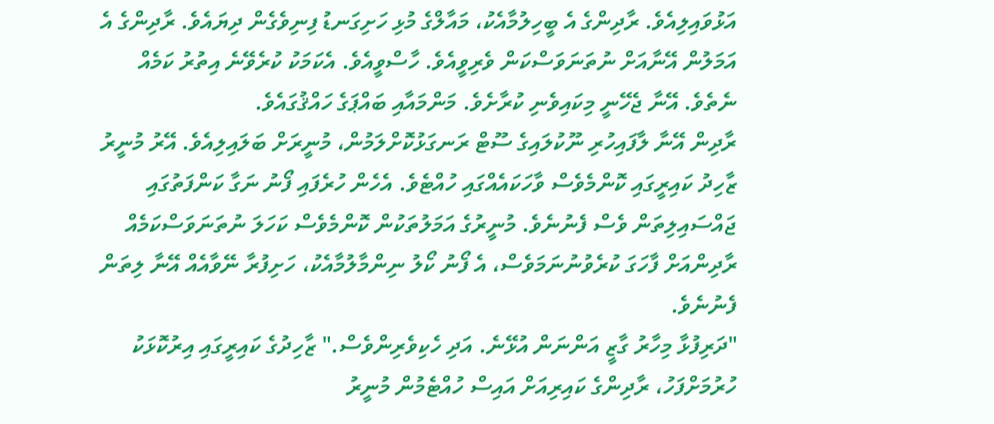އަޅުވައިލިއެވެ. ރާދިންގެ އެ ބީހިލުމާއެކު، މައާލްގެ މުޅި ހަށިގަނޑު ފިނިވެގެން ދިޔައެވެ. ރާދިންގެ އެ އަމަލުން އޭނާއަށް ނުތަނަވަސްކަން ވެރިވީއެވެ. ހާސްވީއެވެ. އެކަމަކު ކުރެވޭނެ އިތުރު ކަމެއް ނެތެވެ. އޭނާ ޖެހޭނީ މިކައިވެނި ކުރާށެވެ. މަންމައާއި ބައްޕަގެ ހައްޤުގައެވެ.
ރާދިން އޭނާ ލާފައިހުރި ނޫކުލައިގެ ސޫޓް ރަނގަޅުކޮށްލަމުން، މުނީރަށް ބަލައިލިއެވެ. އޭރު މުނީރު ޒާހިދު ކައިރީގައި ކޮންމެވެސް ވާހަކައެއްގައި ހުއްޓެވެ. އެހެން ހުރެފައި ފޯނު ނަގާ ކަންފަތުގައި ޖައްސައިލިތަން ވެސް ފެނުނެވެ. މުނީރުގެ އަމަލުތަކުން ކޮންމެވެސް ކަހަލަ ނުތަނަވަސްކަމެއް ރާދިންއަށް ފާހަގަ ކުރެވުނުނަމަވެސް، އެ ފޯނު ކޯލު ނިންމާލުމާއެކު، ހަށިފުރާ ނޭވާއެއް އޭނާ ލިތަން ފެނުނެވެ.
"ދަރިފުޅާ މިހާރު ގާޒީ އަންނަން އުޅޭނެ. އަދި ހެކިވެރިންވެސް." ޒާހިދުގެ ކައިރީގައި އިރުކޮޅަކު ހުރުމަށްފަހު، ރާދިންގެ ކައިރިއަށް އައިސް ހުއްޓެމުން މުނީރު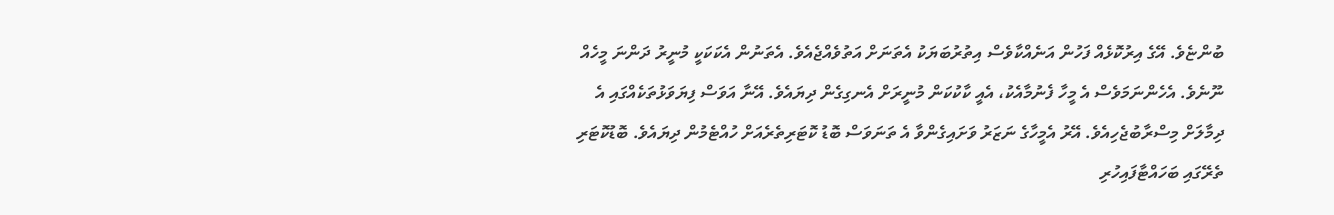ބުންޏެވެ. އޭގެ އިރުކޮޅެއް ފަހުން އަނެއްކާވެސް އިތުރުބަޔަކު އެތަނަށް އަތުވެއްޖެއެވެ. އެތަނުން އެކަކަކީ މުނީރު ދަންނަ މީހެއް ނޫނެވެ. އެހެންނަމަވެސް އެ މީހާ ފެނުމާއެކު، އެއީ ކާކުކަން މުނީރަށް އެނގިގެން ދިޔައެވެ. އޭނާ އަވަސް ފިޔަވަޅުތަކެއްގައި އެ ދިމާލަށް މިސްރާބުޖެހިއެވެ. އޭރު އެމީހާގެ ނަޒަރު ވަށައިގެންވާ އެ ތަނަވަސް ބޮޑު ކޮޓަރިތެރެއަށް ހުއްޓެމުން ދިޔައެވެ. ބޮޑުކޮޓަރި ތެރޭގައި ބަހައްޓާފައިހުރި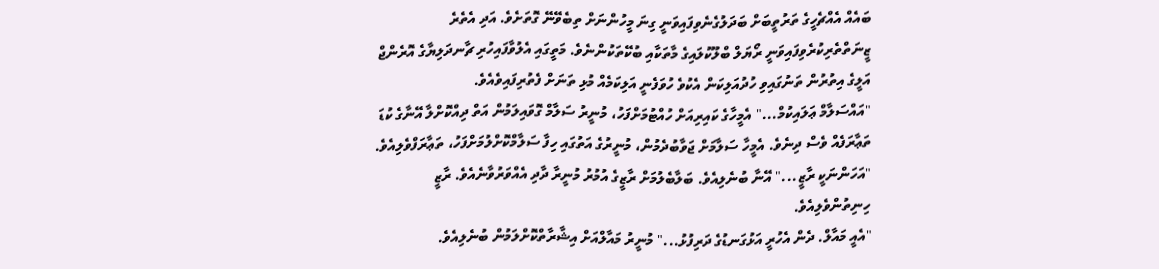ބައެއް އެއްޗެހީގެ ތަރުތީބަށް ބަދަލުގެނެވިފައިވަނީ ގިނަ މީހުންނަށް ތިބެވޭނޭ ގޮތަށެވެ. އަދި އެތެރެ ޒީނަތްތެރިކުރެވިފައިވަނީ ރޯޔަލް ބްލޫކުލައިގެ މާތަކާއި ބުކޭތަކުންނެވެ. މަތީގައި އެލުވާފައިހުރި ޗާނދަލިޔާގެ އޮރެންޖް އަލީގެ އިތުރުން ތަނުގައިވި ހުދުއަލިކަން އެކުވެ ހުވަފެނީ އަލިކަމެއް މުޅި ތަނަށް ފެތުރިފައިވެއެވެ.
"އައްސަލާމް ޢަލައިކުމް..." އެމީހާގެ ކައިރިއަށް ހުއްޓުމަށްފަހު، މުނީރު ސަލާމް ގޮވައިލަމުން އަތް ދިއްކޮށްލާ އޭނާގެ ކުޑަ ތަޢާރަފެއް ވެސް ދިނެވެ. އެމީހާ ސަލާމަށް ޖަވާބުދެމުން، މުނީރުގެ އަތުގައި ހިފާ ސަލާމްކޮށްލުމަށްފަހު، ތަޢާރަފްވެލިއެވެ.
"އަހަންނަކީ ރާޒީ..." އޭނާ ބުނެލިއެވެ. ބަލާބެލުމަށް ރާޒީގެ އުމުރު މުނީރާ ދާދި އެއްވަރުވާނެއެވެ. ރާޒީ ހިނިތުންވެލިއެވެ.
"އެއީ މައާލް. ދެން އެހުރީ އަޅުގަނޑުގެ ދަރިފުޅު..." މުނީރު މައާލްއަށް އިޝާރާތްކޮށްލަމުން ބުނެލިއެވެ.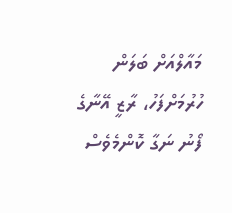މައާލްއަށް ބަލަން ހުރުމަށްފަހު، ރާޒީ އޭނާގެ ފޯނު ނަގާ ކޮންމެވެސް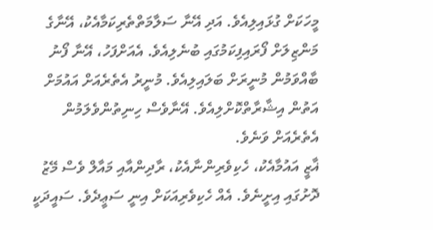މީހަކަށް ގުޅައިލިއެވެ. އަދި އޭނާ ސަލާމަތްތެރިކަމާއެކު، އޭނާގެ މަންޒިލަށް ފޯރައިފިކަމުގައި ބުނެލިއެވެ. އެއަށްފަހު، އޭނާ ފޯނު ބާއްވަމުން މުނީރަށް ބަލައިލިއެވެ. މުނީރު އެތެރެއަށް އައުމަށް އަތުން އިޝާރާތްކޮށްލިއެވެ. އޭނާވެސް ހިނިތުންވެލަމުން އެތެރެއަށް ވަނެވެ.
ޣާޒީ އައުމާއެކު، ހެކިވެރިންނާއެކު، ރާދިންއާއި މައާލް ވެސް މޭޒު ދޮށުގައި އިށީނެވެ. އެއް ހެކިވެރިއަކަށް އިނީ ސަޢީދެވެ. ސައީދަކީ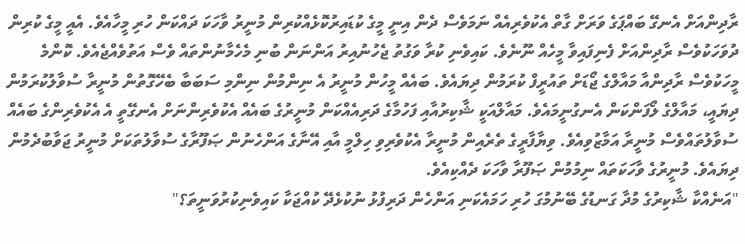ރާދިންއަށް އެނގޭ ބައްޕަގެ ވަރަށް ގާތް އެކުވެރިއެއް ނަމަވެސް ދެން އިނީ މީގެ ކުޑައިރުކޮޅެއްކުރިން މުނީރު ވާހަކަ ދައްކަން ހުރި މީހާއެވެ. އެއީ މީގެ ކުރިން ދުވަހަކުވެސް ރާދިންއަށް ފެނިފައިވާ މީހެއް ނޫނެވެ. ކައިވެނި ކުރާ ވަގުތު ޖެހުނުއިރު އަންނަން ބުނި މެހެމާނުންތައް ވެސް އަތުވެއްޖެއެވެ. ކޮންމެ މީހަކުވެސް ރާދިންއާ މައާލްގެ ޖޯޑަށް ތައުރީފް ކުރަމުން ދިޔައެވެ. ބައެއް މީހުން މުނީރު އެ ނިންމުން ނިންމި ސަބަބާ ބެހޭގޮތުން މުނީރާ ސުވާލުކުރަމުން ދިޔައީ، މައާލްގެ ލޯފަންކަން އެނގުނީމައެވެ. މައާލްއަކީ ޝާކިރުއާއި ފަހުމާގެ ދަރިއެއްކަން މުނީރުގެ ބައެއް އެކުވެރިންނަށް އެނގޭތީ އެ އެކުވެރިންގެ ބައެއް ސުވާލުތައްވެސް މުނީރާ އަމާޒުވިއެވެ. ވިޔާފާރީގެ ތެރެއިން މުނީރާ އެކުވެރިވި ހިލްމީ އާއި އޭނާގެ އަންހެނުން ޞަފޫރާގެ ސުވާލުތަކަށް މުނީރު ޖަވާބުދެމުން ދިޔައެވެ. މުނީރުގެ ވާހަކަތައް ނިމުމުން ޞަފޫރާ ވާހަކަ ދެއްކިއެވެ.
"އަނެއްކާ ޝާކިރުގެ މުދާ ގަނޑުގެ ބޭނުމުގަ ހުރި ހަމައެކަނި އަންހެން ދަރިފުޅު ނުކުޅެދޭ ކުއްޖަކާ ކައިވެނިކުރުވަނީތަ؟"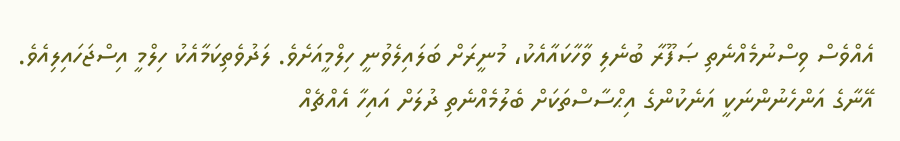އެއްވެސް ވިސްނުމެއްނެތި ޞަފޫރާ ބުނެލި ވާހާކައާއެކު، މުނީރަށް ބަލައިލެވުނީ ހިލްމީއަށެވެ. ލަދުވެތިކަމާއެކު ހިލްމީ އިސްޖަހައިލިއެވެ. އޭނާގެ އަންހެނުންނަކީ އަނެކުންގެ އިޙްސާސްތަކަށް ބެލުމެއްނެތި ދުލަށް އައިހާ އެއްޗެއް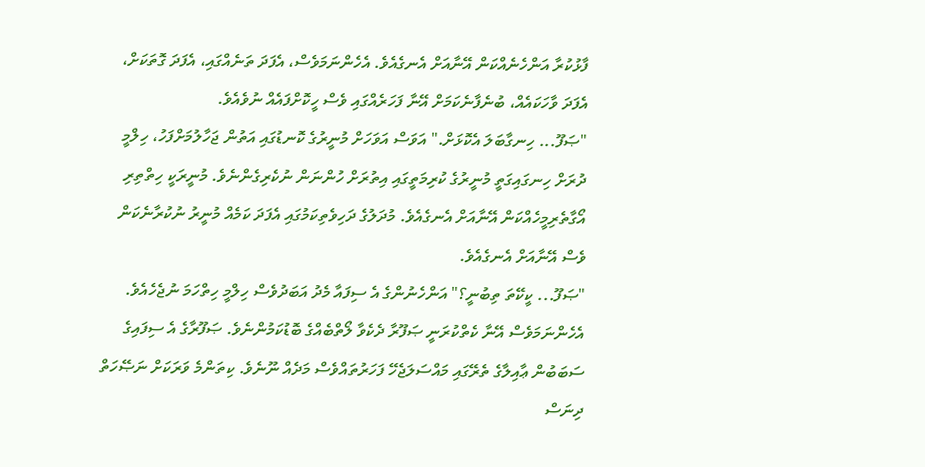ފާޅުކުރާ އަންހެނެއްކަން އޭނާއަށް އެނގެއެވެ. އެހެންނަމަވެސް، އެފަދަ ތަނެއްގައި، އެފަދަ ގޮތަކަށް، އެފަދަ ވާހަކައެއް، ބުނެފާނެކަމަށް އޭނާ ފަހަރެއްގައި ވެސް ހީކޮށްފައެއް ނުވެއެވެ.
"ޞަފޫ... ހިނގާބަލަ އެކޮޅަށް." އަވަސް އަވަހަށް މުނީރުގެ ކޮނޑުގައި އަތުން ޖަހާލުމަށްފަހު، ހިލްމީ ދުރަށް ހިނގައިގަތީ މުނީރުގެ ކުރިމަތީގައި އިތުރަށް ހުންނަން ނުކެރިގެންނެވެ. މުނީރަކީ ހިތްތިރި އޯގާތެރިމީހެއްކަން އޭނާއަށް އެނގެއެވެ. މުދަލުގެ ދަހިވެތިކަމުގައި އެފަދަ ކަމެއް މުނީރު ނުކުރާނެކަން ވެސް އޭނާއަށް އެނގެއެވެ.
"ޞަފޫ... ކީކޭތަ ތިބުނީ؟" އަންހެނުންގެ އެ ސިފައާ މެދު އަބަދުވެސް ހިލްމީ ހިތްހަމަ ނުޖެހެއެވެ. އެހެންނަމަވެސް އޭނާ ކެތްކުރަނީ ޞަފޫރާ ދެކެވާ ލޯތްބެއްގެ ބޮޑުކަމުންނެވެ. ޞަފޫރާގެ އެ ސިފައިގެ ސަބަބުން ޢާއިލާގެ ތެރޭގައި މައްސަލަޖެހޭ ފަހަރުތައްވެސް މަދެއް ނޫނެވެ. ކިތަންމެ ވަރަކަށް ނަޞޭހަތް ދިނަސް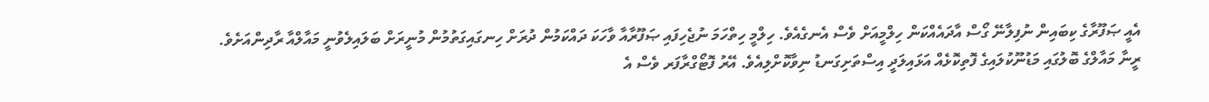އެއީ ޞަފޫރާގެ ކިބައިން ނުފިލާނޭ ގޯސް އާދައެއްކަން ހިލްމީއަށް ވެސް އެނގެއެވެ. ހިލްމީ ހިތްހަމަ ނުޖެހިފައި ޞަފޫރާއާ ވާހަކަ ދައްކަމުން ދުރަށް ހިނގައިގަތުމުން މުނީރަށް ބަލައިލެވުނީ މައާލްއާ ރާދިންއަށެވެ.
ރީނާ މައާލްގެ ބޮލުގައި މަޑުނޫކުލައިގެ ފޮތިކޮޅެއް އަޅައިލަދީ އިސްތަށިގަނޑު ނިވާކޮށްލިއެވެ. އޭރު ފޮޓޯގްރާފަރ ވެސް އެ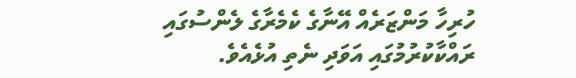ހުރިހާ މަންޒަރެއް އޭނާގެ ކެމެރާގެ ލެންސުގައި ރައްކާކުރުމުގައި އަވަދި ނެތި އުޅެއެވެ.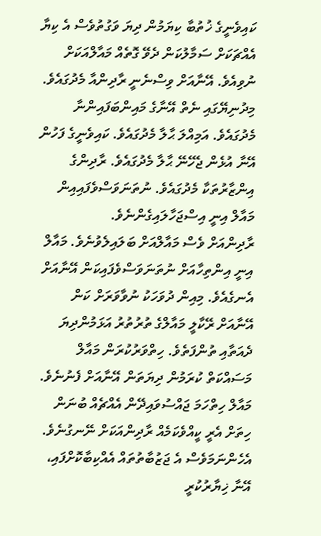ކައިވެނީގެ ޚުތުބާ ކިޔަމުން ދިޔަ ވަގުތުވެސް އެ ކިޔާ އެއްޗަކަށް ސަމާލުކަން ދެވޭ ގޮތެއް މައާލްއަކަށް ނުވިއެވެ. އޭނާއަށް ވިސްނެނީ ރާދިންއާ މެދުގައެވެ. މިދުނިޔޭގައި ނެތް އޭނާގެ މައިންބަފައިންނާ މެދުގައެވެ. އަމިއްލަ ޙާލާ މެދުގައެވެ. ކައިވެނީގެ ފަހުން އޭނާ އުޅެން ޖެހޭނޭ ޙާލާ މެދުގައެވެ. ރާދިންގެ އިންޒާރުތަކާ މެދުގައެވެ. ނުތަނަވަސްވެފައިއިން މައާލް އިނީ އިސްޖަހާލައިގެންނެވެ.
ރާދިންއަށް ވެސް މައާލްއަށް ބަލައިލެވުނެވެ. މައާލް އިނީ އިންތިހާއަށް ނުތަނަވަސްވެފައިކަން އޭނާއަށް އެނގެއެވެ. މިއިން ދުވަހަކު ނުވާވަރަށް ކަން އޭނާއަށް ރޭކާލީ މައާލްގެ ތުރުތުރު އަޅަމުންދިޔަ ދެއަތާއި ތުންފަތެވެ. ހިތްވަރުކުރަން މައާލް މަސައްކަތް ކުރަމުން ދިޔަތަން އޭނާއަށް ފެނުނެވެ. މައާލް ހިތްހަމަ ޖައްސުވައިދޭން އެއްޗެއް ބުނަން ހިތަށް އެރީ ކީއްވެކަމެއް ރާދިންއަކަށް ނޭނގުނެވެ. އެހެންނަމަވެސް އެ ޖަޒުބާތުތައް އެއްކިބާކޮށްފައި، އޭނާ ޚިޔާރުކުރީ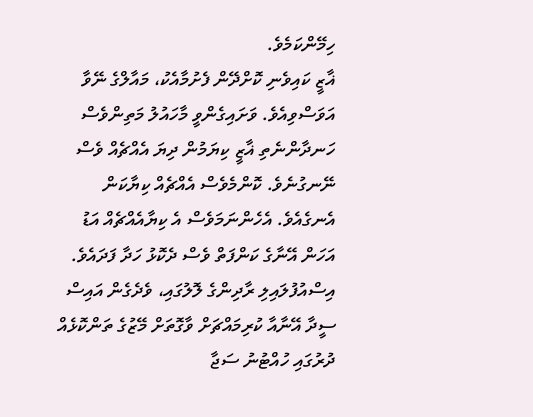ހިމޭންކަމެވެ.
ޣާޒީ ކައިވެނި ކޮށްދޭން ފެށުމާއެކު، މައާލްގެ ނޭވާ އަވަސްވިއެވެ. ވަށައިގެންވީ މާހައުލު މަތިންވެސް ހަނދާންނެތި ޣާޒީ ކިޔަމުން ދިޔަ އެއްޗެއް ވެސް ނޭނގުނެވެ. ކޮންމެވެސް އެއްޗެއް ކިޔާކަން އެނގެއެވެ. އެހެންނަމަވެސް އެ ކިޔާއެއްޗެއް އަޑު އަހަން އޭނާގެ ކަންފަތް ވެސް ދެކޮޅު ހަދާ ފަދައެވެ. އިސްއުފުލައިލި ރާދިންގެ ލޮލުގައި، ވެދެގެން އައިސް ސީދާ އޭނާއާ ކުރިމައްޗަށް ވާގޮތަށް މޭޒުގެ ތަންކޮޅެއް ދުރުގައި ހުއްޓުނު ސަޖާ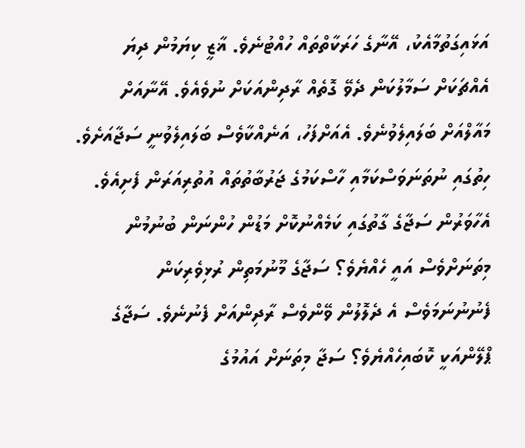އަޅައިގަތުމާއެކު، އޭނާގެ ހަރަކާތްތައް ހުއްޓުނެވެ. ޣާޒީ ކިޔަމުން ދިޔަ އެއްޗަކަށް ސަމާލުކަން ދެވޭ ގޮތެއް ރާދިންއަކަށް ނުވެއެވެ. އޭނާއަށް މައާލްއަށް ބަލައިލެވުނެވެ. އެއަށްފަހު، އަނެއްކާވެސް ބަލައިލެވުނީ ސަޖާއަށެވެ. ހިތުގައި ނުތަނަވަސްކަމާއި ހާސްކަމުގެ ޖަރުބާތުތައް އުތުރިއަރަން ފެށިއެވެ. އެހާވަރުން ސަޖާގެ ގާތުގައި ކަމެއްނުކޮށް މަޑުން ހުންނަން ބުނުމުން މިތަނަށްވެސް އައީ ހެއްޔެވެ؟ ސަޖާގެ މޫނުމަތިން ރުޅިވެރިކަން ފެނުނުނަމަވެސް އެ ދެލޮލުން ވޭންވެސް ރާދިންއަށް ފެނުނެވެ. ސަޖާގެ ޕްލޭންއަކީ ކޮބައިހެއްޔެވެ؟ ސަޖާ މިތަނަށް އައުމުގެ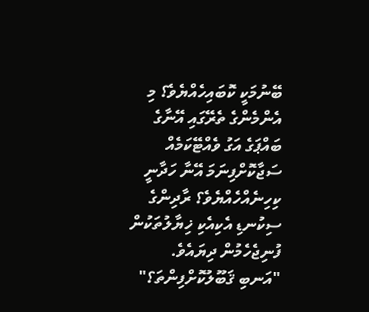ބޭނުމަކީ ކޮބައިހެއްޔެވެ؟ މި އެންމެންގެ ތެރޭގައި އޭނާގެ ބައްޕަގެ އަގު ވެއްޓޭކަމެއް ސަޖާކޮށްފިނަމަ އޭނާ ހަދާނީ ކިހިނެއްހެއްޔެވެ؟ ރާދިންގެ ސިކުނޑި އެކިއެކި ޚިޔާލުތަކުން ފުނިޖެހެމުން ދިޔައެވެ.
"އަނބި ޤަބޫލުކޮށްފިންތަ؟"